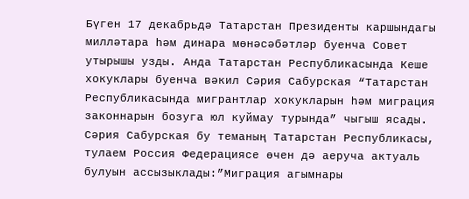Бүген 17 декабрьдә Татарстан Президенты каршындагы милләтара һәм динара мөнәсәбәтләр буенча Совет утырышы узды. Анда Татарстан Республикасында Кеше хокуклары буенча вәкил Сәрия Сабурская “Татарстан Республикасында мигрантлар хокукларын һәм миграция законнарын бозуга юл куймау турында” чыгыш ясады. Сәрия Сабурская бу теманың Татарстан Республикасы, тулаем Россия Федерациясе өчен дә аеруча актуаль булуын ассызыклады:”Миграция агымнары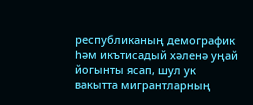республиканың демографик һәм икътисадый хәленә уңай йогынты ясап, шул ук вакытта мигрантларның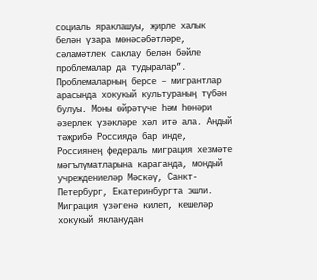социаль яраклашуы, җирле халык белән үзара мөнәсәбәтләре, сәламәтлек саклау белән бәйле проблемалар да тудыралар”.
Проблемаларның берсе – мигрантлар арасында хокукый культураның түбән булуы. Моны өйрәтүче һәм һөнәри әзерлек үзәкләре хәл итә ала. Андый тәҗрибә Россиядә бар инде, Россиянең федераль миграция хезмәте мәгълүматларына караганда, мондый учреждениеләр Мәскәү, Санкт-Петербург, Екатеринбургта эшли. Миграция үзәгенә килеп, кешеләр хокукый якланудан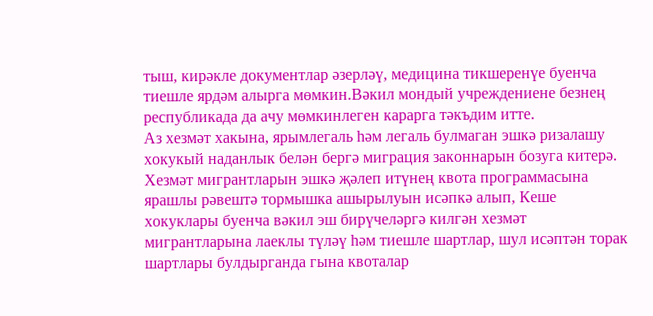тыш, кирәкле документлар әзерләү, медицина тикшеренүе буенча тиешле ярдәм алырга мөмкин.Вәкил мондый учреждениене безнең республикада да ачу мөмкинлеген карарга тәкъдим итте.
Аз хезмәт хакына, ярымлегаль һәм легаль булмаган эшкә ризалашу хокукый наданлык белән бергә миграция законнарын бозуга китерә. Хезмәт мигрантларын эшкә җәлеп итүнең квота программасына ярашлы рәвештә тормышка ашырылуын исәпкә алып, Кеше хокуклары буенча вәкил эш бирүчеләргә килгән хезмәт мигрантларына лаеклы түләү һәм тиешле шартлар, шул исәптән торак шартлары булдырганда гына квоталар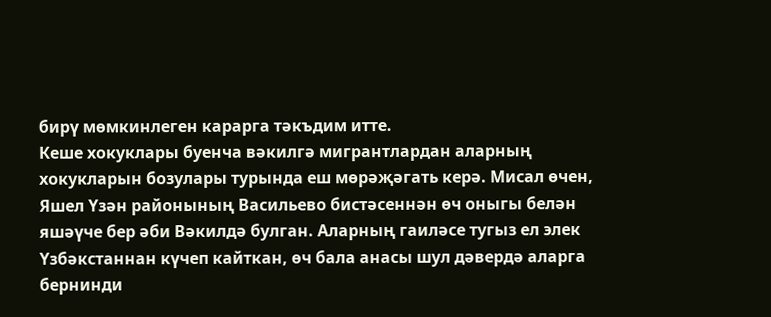бирү мөмкинлеген карарга тәкъдим итте.
Кеше хокуклары буенча вәкилгә мигрантлардан аларның хокукларын бозулары турында еш мөрәҗәгать керә. Мисал өчен, Яшел Үзән районының Васильево бистәсеннән өч оныгы белән яшәүче бер әби Вәкилдә булган. Аларның гаиләсе тугыз ел элек Үзбәкстаннан күчеп кайткан, өч бала анасы шул дәвердә аларга бернинди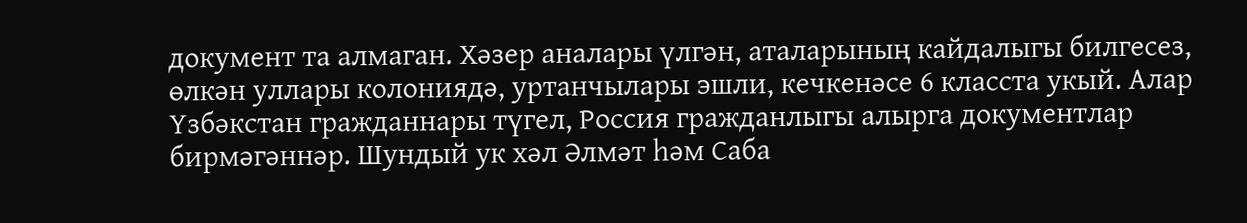документ та алмаган. Хәзер аналары үлгән, аталарының кайдалыгы билгесез, өлкән уллары колониядә, уртанчылары эшли, кечкенәсе 6 класста укый. Алар Үзбәкстан гражданнары түгел, Россия гражданлыгы алырга документлар бирмәгәннәр. Шундый ук хәл Әлмәт һәм Саба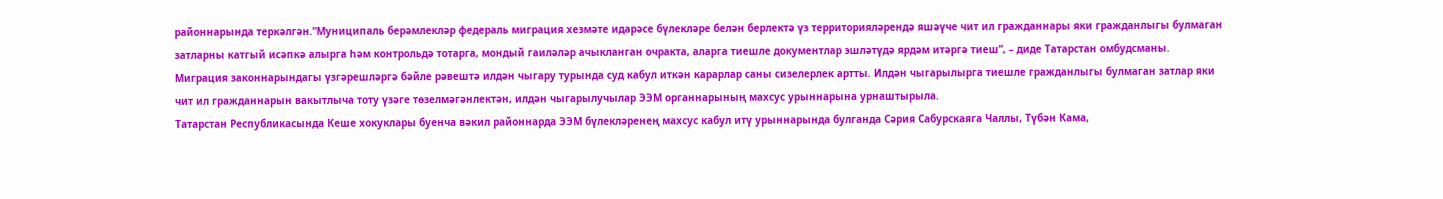районнарында теркәлгән.”Муниципаль берәмлекләр федераль миграция хезмәте идарәсе бүлекләре белән берлектә үз территорияләрендә яшәүче чит ил гражданнары яки гражданлыгы булмаган затларны катгый исәпкә алырга һәм контрольдә тотарга, мондый гаиләләр ачыкланган очракта, аларга тиешле документлар эшләтүдә ярдәм итәргә тиеш”, – диде Татарстан омбудсманы.
Миграция законнарындагы үзгәрешләргә бәйле рәвештә илдән чыгару турында суд кабул иткән карарлар саны сизелерлек артты. Илдән чыгарылырга тиешле гражданлыгы булмаган затлар яки чит ил гражданнарын вакытлыча тоту үзәге төзелмәгәнлектән, илдән чыгарылучылар ЭЭМ органнарының махсус урыннарына урнаштырыла.
Татарстан Республикасында Кеше хокуклары буенча вәкил районнарда ЭЭМ бүлекләренең махсус кабул итү урыннарында булганда Сәрия Сабурскаяга Чаллы, Түбән Кама,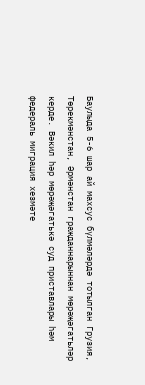Баулыда 5-6 шар ай махсус бүлмәләрдә тотылган Грузия, Төрекмәнстан, Әрмәнстан гражданнарыннан мөрәҗәгатьләр керде. Вәкил һәр мөрәҗәгатькә суд приставлары һәм федераль миграция хезмәте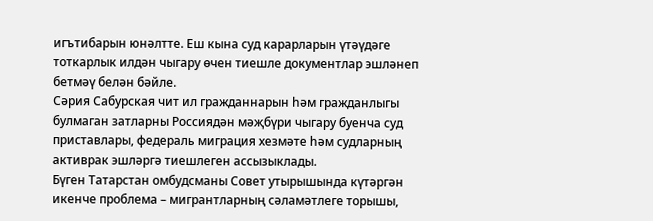игътибарын юнәлтте. Еш кына суд карарларын үтәүдәге тоткарлык илдән чыгару өчен тиешле документлар эшләнеп бетмәү белән бәйле.
Сәрия Сабурская чит ил гражданнарын һәм гражданлыгы булмаган затларны Россиядән мәҗбүри чыгару буенча суд приставлары, федераль миграция хезмәте һәм судларның активрак эшләргә тиешлеген ассызыклады.
Бүген Татарстан омбудсманы Совет утырышында күтәргән икенче проблема – мигрантларның сәламәтлеге торышы,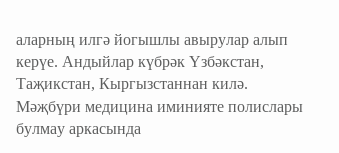аларның илгә йогышлы авырулар алып керүе. Андыйлар күбрәк Үзбәкстан, Таҗикстан, Кыргызстаннан килә.
Мәҗбүри медицина иминияте полислары булмау аркасында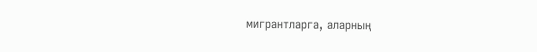мигрантларга, аларның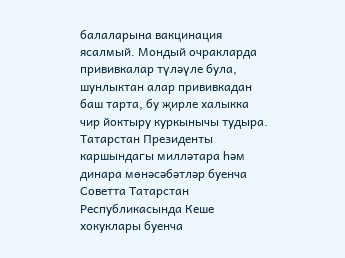балаларына вакцинация ясалмый. Мондый очракларда прививкалар түләүле була, шунлыктан алар прививкадан баш тарта, бу җирле халыкка чир йоктыру куркынычы тудыра.
Татарстан Президенты каршындагы милләтара һәм динара мөнәсәбәтләр буенча Советта Татарстан Республикасында Кеше хокуклары буенча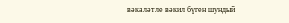вәкаләтле вәкил бүген шундый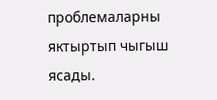проблемаларны яктыртып чыгыш ясады.